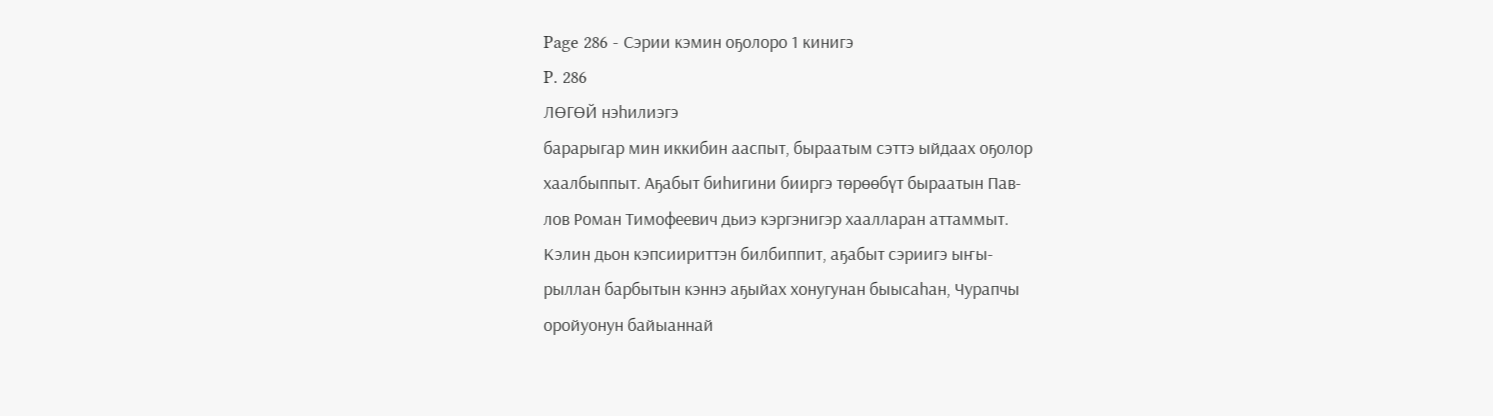Page 286 - Сэрии кэмин оҕолоро 1 кинигэ
P. 286
ЛӨГӨЙ нэһилиэгэ
барарыгар мин иккибин ааспыт, быраатым сэттэ ыйдаах оҕолор
хаалбыппыт. Аҕабыт биһигини бииргэ төрөөбүт быраатын Пав-
лов Роман Тимофеевич дьиэ кэргэнигэр хаалларан аттаммыт.
Кэлин дьон кэпсиириттэн билбиппит, аҕабыт сэриигэ ыҥы-
рыллан барбытын кэннэ аҕыйах хонугунан быысаһан, Чурапчы
оройуонун байыаннай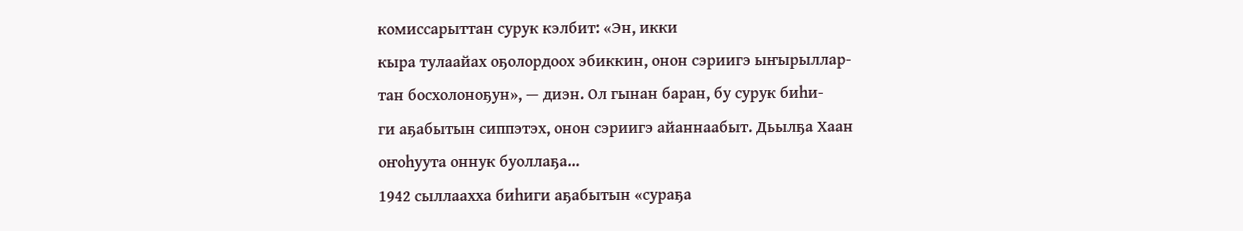комиссарыттан сурук кэлбит: «Эн, икки
кыра тулаайах оҕолордоох эбиккин, онон сэриигэ ыҥырыллар-
тан босхолоноҕун», — диэн. Ол гынан баран, бу сурук биһи-
ги аҕабытын сиппэтэх, онон сэриигэ айаннаабыт. Дьылҕа Хаан
оҥоһуута оннук буоллаҕа...
1942 сыллаахха биһиги аҕабытын «сураҕа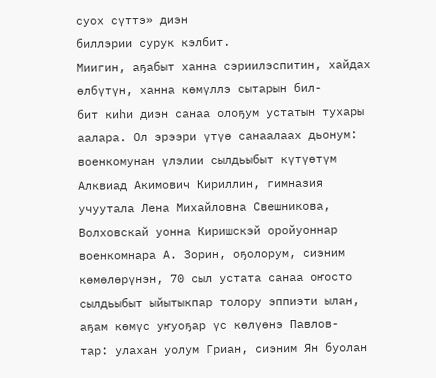суох сүттэ» диэн
биллэрии сурук кэлбит.
Миигин, аҕабыт ханна сэриилэспитин, хайдах өлбүтүн, ханна көмүллэ сытарын бил-
бит киһи диэн санаа олоҕум устатын тухары аалара. Ол эрээри үтүө санаалаах дьонум:
военкомунан үлэлии сылдьыбыт күтүөтүм Алквиад Акимович Кириллин, гимназия
учуутала Лена Михайловна Свешникова, Волховскай уонна Киришскэй оройуоннар
военкомнара А. Зорин, оҕолорум, сиэним көмөлөрүнэн, 70 сыл устата санаа оҥосто
сылдьыбыт ыйытыкпар толору эппиэти ылан, аҕам көмүс уҥуоҕар үс көлүөнэ Павлов-
тар: улахан уолум Гриан, сиэним Ян буолан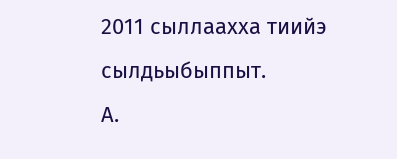2011 сыллаахха тиийэ сылдьыбыппыт.
А.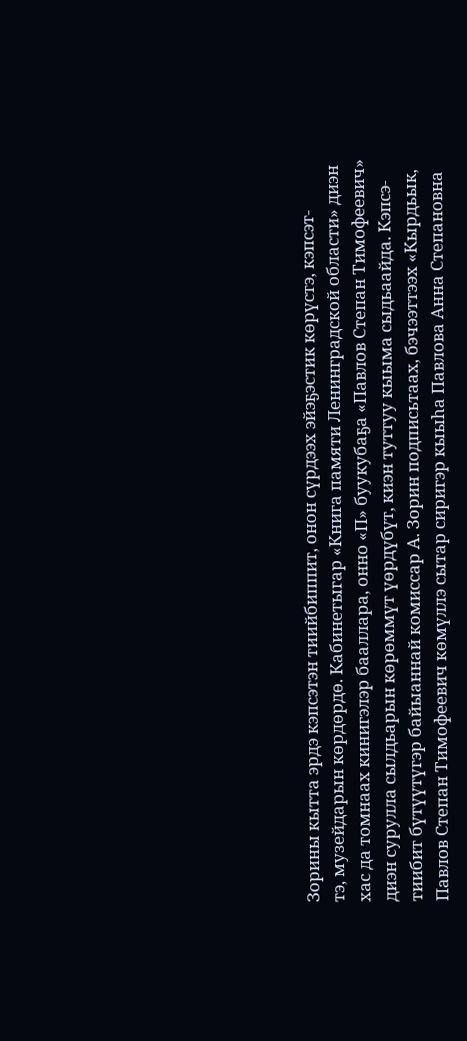Зорины кытта эрдэ кэпсэтэн тиийбиппит, онон сүрдээх эйэҕэстик көрүстэ, кэпсэт-
тэ, музейдарын көрдөрдө. Кабинетыгар «Книга памяти Ленинградской области» диэн
хас да томнаах кинигэлэр бааллара, онно «П» буукубаҕа «Павлов Степан Тимофеевич»
диэн сурулла сылдьарын көрөммүт үөрдүбүт, киэн туттуу кыыма сыдьаайда. Кэпсэ-
тиибит бүтүүтүгэр байыаннай комиссар А. Зорин подписьтаах, бэчээттээх «Кырдьык,
Павлов Степан Тимофеевич көмүллэ сытар сиригэр кыыһа Павлова Анна Степановна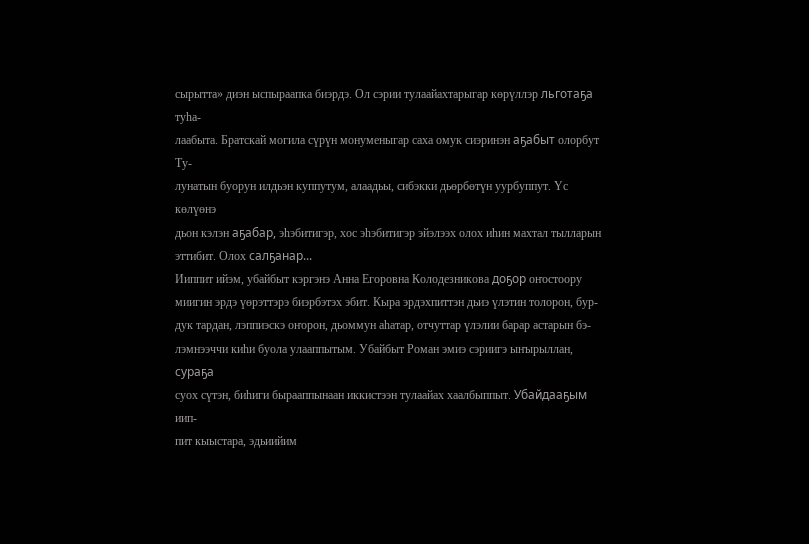сырытта» диэн ыспыраапка биэрдэ. Ол сэрии тулаайахтарыгар көрүллэр льготаҕа туһа-
лаабыта. Братскай могила сүрүн монуменыгар саха омук сиэринэн аҕабыт олорбут Ту-
лунатын буорун илдьэн куппутум, алаадьы, сибэкки дьөрбөтүн уурбуппут. Үс көлүөнэ
дьон кэлэн аҕабар, эһэбитигэр, хос эһэбитигэр эйэлээх олох иһин махтал тылларын
эттибит. Олох салҕанар...
Ииппит ийэм, убайбыт кэргэнэ Анна Егоровна Колодезникова доҕор оҥостоору
миигин эрдэ үөрэттэрэ биэрбэтэх эбит. Кыра эрдэхпиттэн дьиэ үлэтин толорон, бур-
дук тардан, лэппиэскэ оҥорон, дьоммун аһатар, отчуттар үлэлии барар астарын бэ-
лэмнээччи киһи буола улааппытым. Убайбыт Роман эмиэ сэриигэ ыҥырыллан, сураҕа
суох сүтэн, биһиги бырааппынаан иккистээн тулаайах хаалбыппыт. Убайдааҕым иип-
пит кыыстара, эдьиийим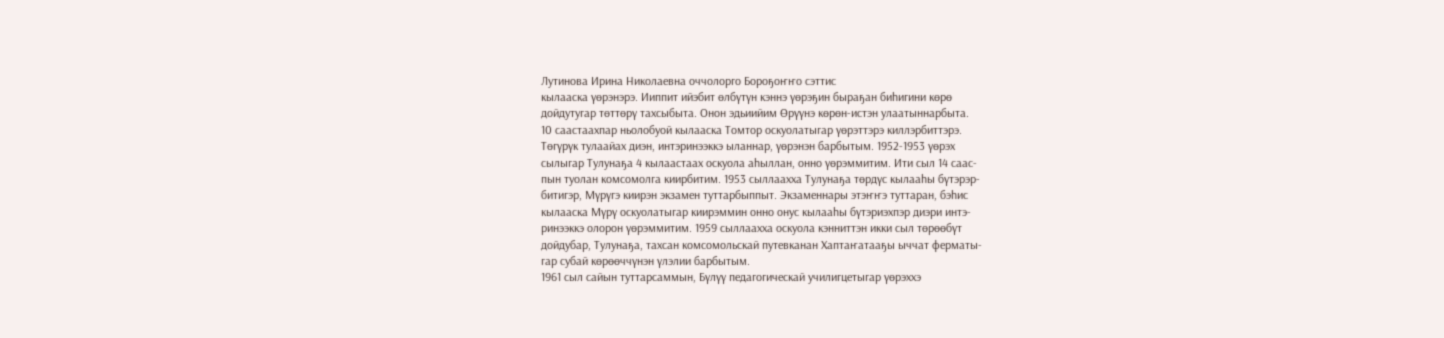Лутинова Ирина Николаевна оччолорго Бороҕоҥҥо сэттис
кылааска үөрэнэрэ. Ииппит ийэбит өлбүтүн кэннэ үөрэҕин быраҕан биһигини көрө
дойдутугар төттөрү тахсыбыта. Онон эдьиийим Өрүүнэ көрөн-истэн улаатыннарбыта.
10 саастаахпар ньолобуой кылааска Томтор оскуолатыгар үөрэттэрэ киллэрбиттэрэ.
Төгүрүк тулаайах диэн, интэринээккэ ыланнар, үөрэнэн барбытым. 1952-1953 үөрэх
сылыгар Тулунаҕа 4 кылаастаах оскуола аһыллан, онно үөрэммитим. Ити сыл 14 саас-
пын туолан комсомолга киирбитим. 1953 сыллаахха Тулунаҕа төрдүс кылааһы бүтэрэр-
битигэр, Мүрүгэ киирэн экзамен туттарбыппыт. Экзаменнары этэҥҥэ туттаран, бэһис
кылааска Мүрү оскуолатыгар киирэммин онно онус кылааһы бүтэриэхпэр диэри интэ-
ринээккэ олорон үөрэммитим. 1959 сыллаахха оскуола кэнниттэн икки сыл төрөөбүт
дойдубар, Тулунаҕа, тахсан комсомольскай путевканан Хаптаҥатааҕы ыччат ферматы-
гар субай көрөөччүнэн үлэлии барбытым.
1961 сыл сайын туттарсаммын, Бүлүү педагогическай училигцетыгар үөрэххэ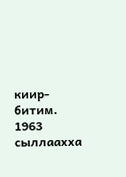киир-
битим. 1963 сыллаахха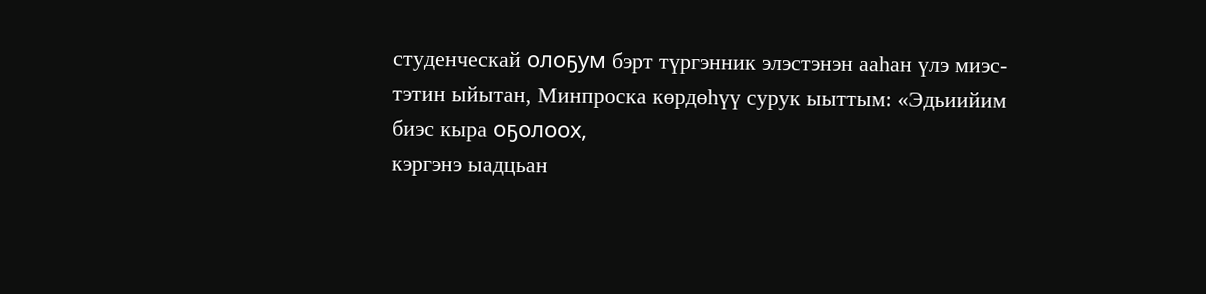студенческай олоҕум бэрт түргэнник элэстэнэн ааһан үлэ миэс-
тэтин ыйытан, Минпроска көрдөһүү сурук ыыттым: «Эдьиийим биэс кыра оҕолоох,
кэргэнэ ыадцьан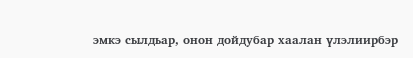эмкэ сылдьар, онон дойдубар хаалан үлэлиирбэр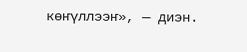көҥүллээҥ», — диэн.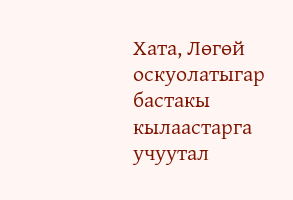Хата, Лөгөй оскуолатыгар бастакы кылаастарга учуутал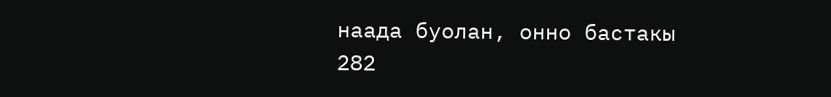наада буолан, онно бастакы
282